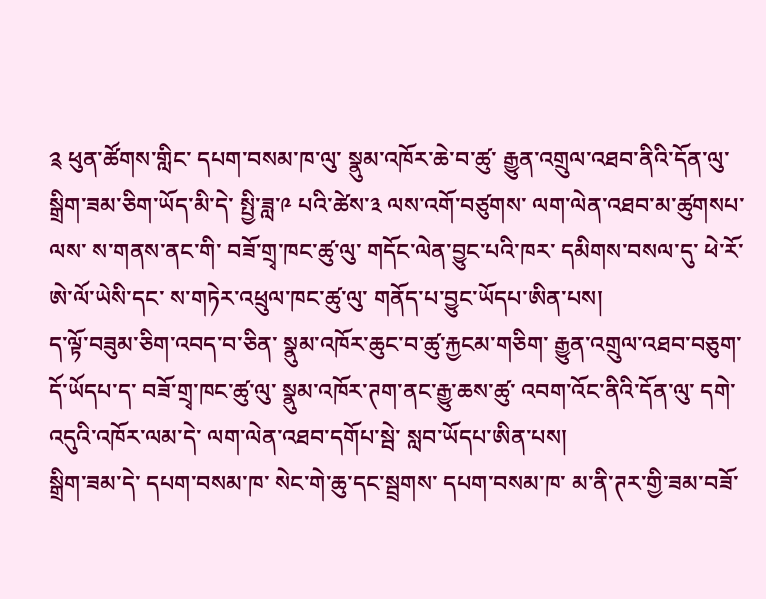༉ ཕུན་ཚོགས་གླིང་ དཔག་བསམ་ཁ་ལུ་ སྣུམ་འཁོར་ཆེ་བ་ཚུ་ རྒྱུན་འགྲུལ་འཐབ་ནིའི་དོན་ལུ་ སྒྲིག་ཟམ་ཅིག་ཡོད་མི་དེ་ སྤྱི་ཟླ་༩ པའི་ཚེས་༣ ལས་འགོ་བཙུགས་ ལག་ལེན་འཐབ་མ་ཚུགསཔ་ལས་ ས་གནས་ནང་གི་ བཟོ་གྲྭ་ཁང་ཚུ་ལུ་ གདོང་ལེན་བྱུང་པའི་ཁར་ དམིགས་བསལ་དུ་ ཕེ་རོ་ཨེ་ལོ་ཡེསི་དང་ ས་གཏེར་འཕྲུལ་ཁང་ཚུ་ལུ་ གནོད་པ་བྱུང་ཡོདཔ་ཨིན་པས།
ད་ལྟོ་བཟུམ་ཅིག་འབད་བ་ཅིན་ སྣུམ་འཁོར་ཆུང་བ་ཚུ་རྐྱངམ་གཅིག་ རྒྱུན་འགྲུལ་འཐབ་བཅུག་དོ་ཡོདཔ་ད་ བཟོ་གྲྭ་ཁང་ཚུ་ལུ་ སྣུམ་འཁོར་ཊག་ནང་རྒྱུ་ཆས་ཚུ་ འབག་འོང་ནིའི་དོན་ལུ་ དགེ་འདུའི་འཁོར་ལམ་དེ་ ལག་ལེན་འཐབ་དགོཔ་སྦེ་ སླབ་ཡོདཔ་ཨིན་པས།
སྒྲིག་ཟམ་དེ་ དཔག་བསམ་ཁ་ སེང་གེ་ཆུ་དང་སྦྲགས་ དཔག་བསམ་ཁ་ མ་ནི་ཊར་གྱི་ཟམ་བཟོ་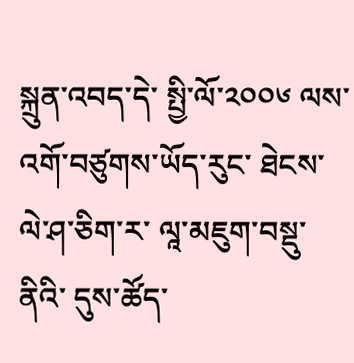སྐྲུན་འབད་དེ་ སྤྱི་ལོ་༢༠༠༦ ལས་འགོ་བཙུགས་ཡོད་རུང་ ཐེངས་ལེ་ཤ་ཅིག་ར་ ལཱ་མཇུག་བསྡུ་ནིའི་ དུས་ཚོད་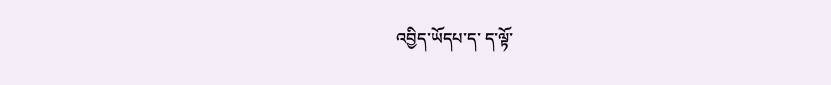འབྱིད་ཡོདཔ་ད་ ད་ལྟོ་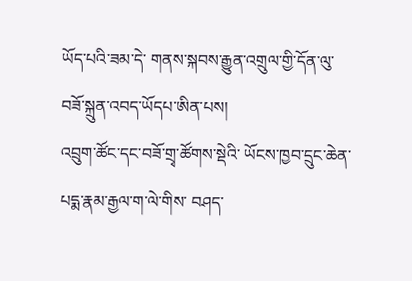ཡོད་པའི་ཟམ་དེ་ གནས་སྐབས་རྒྱུན་འགྲུལ་གྱི་དོན་ལུ་ བཟོ་སྐྲུན་འབད་ཡོདཔ་ཨིན་པས།
འབྲུག་ཚོང་དང་བཟོ་གྲྭ་ཚོགས་སྡེའི་ ཡོངས་ཁྱབ་དྲུང་ཆེན་ པདྨ་རྣམ་རྒྱལ་ག་ལེ་གིས་ བཤད་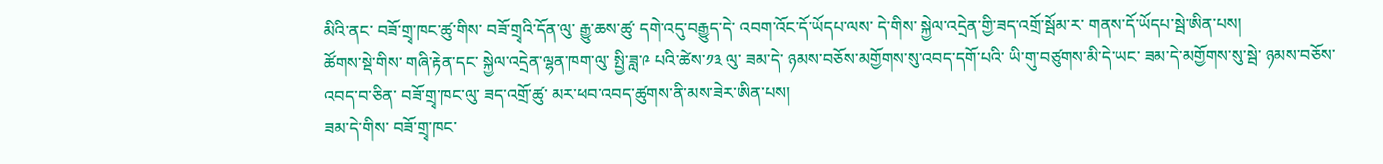མིའི་ནང་ བཟོ་གྲྭ་ཁང་ཚུ་གིས་ བཟོ་གྲྭའི་དོན་ལུ་ རྒྱུ་ཆས་ཚུ་ དགེ་འདུ་བརྒྱུད་དེ་ འབག་འོང་དོ་ཡོདཔ་ལས་ དེ་གིས་ སྐྱེལ་འདྲེན་གྱི་ཟད་འགྲོ་སྦོམ་ར་ གནས་དོ་ཡོདཔ་སྦེ་ཨིན་པས།
ཚོགས་སྡེ་གིས་ གཞི་རྟེན་དང་ སྐྱེལ་འདྲེན་ལྷན་ཁག་ལུ་ སྤྱི་ཟླ་༩ པའི་ཚེས་༡༣ ལུ་ ཟམ་དེ་ ཉམས་བཅོས་མགྱོགས་སུ་འབད་དགོ་པའི་ ཡི་གུ་བཙུགས་མི་དེ་ཡང་ ཟམ་དེ་མགྱོགས་སུ་སྦེ་ ཉམས་བཅོས་འབད་བ་ཅིན་ བཟོ་གྲྭ་ཁང་ལུ་ ཟད་འགྲོ་ཚུ་ མར་ཕབ་འབད་ཚུགས་ནི་མས་ཟེར་ཨིན་པས།
ཟམ་དེ་གིས་ བཟོ་གྲྭ་ཁང་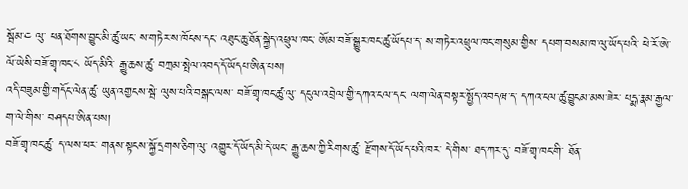སྦོམ་༤ ལུ་ ཕན་ཐོགས་བྱུང་མི་ཚུ་ཡང་ ས་གཏེར་ས་ཁོངས་དང་ འཐུང་ཆུ་ཐོན་སྐྱེད་འཕྲུལ་ཁང་ ཨོམ་བཟོ་སྒྱུར་ཁང་ཚུ་ཡོདཔ་ད་ ས་གཏེར་འཕྲུལ་ཁང་གསུམ་གྱིས་ དཔག་བསམ་ཁ་ལུ་ཡོད་པའི་ ཕེ་རོ་ཨེ་ལོ་ཡེསི་བཟོ་གྲྭ་ཁང་༨ ཡོད་མིའི་ རྒྱུ་ཆས་ཚུ་ བཀྲམ་སྤེལ་འབད་དོ་ཡོདཔ་ཨིན་པས།
འདི་བཟུམ་གྱི་གདོང་ལེན་ཚུ་ ཡུན་འགྱངས་སྦེ་ ལུས་པའི་བསྒང་ལས་ བཟོ་གྲྭ་ཁང་ཚུ་ལུ་ དངུལ་འབྲེལ་གྱི་དཀའ་ངལ་དང་ ལག་ལེན་བསྟར་སྤྱོད་འབདཝ་ད་ དཀའ་ངལ་ཚུ་བྱུངམ་མས་ཟེར་ པདྨ་རྣམ་རྒྱལ་ག་ལེ་གིས་ བཤདཔ་ཨིན་པས།
བཟོ་གྲྭ་ཁང་ཚུ་ ད་ལས་ཕར་ གནས་སྟངས་སྐྱོ་དྲགས་ཅིག་ལུ་ འགྱུར་དོ་ཡོད་མི་དེ་ཡང་ རྒྱུ་ཆས་ཀྱི་རིགས་ཚུ་ རྫོགས་དོ་ཡོད་པའི་ཁར་ དེ་གིས་ ཐད་ཀར་དུ་ བཟོ་གྲྭ་ཁང་གི་ ཐོན་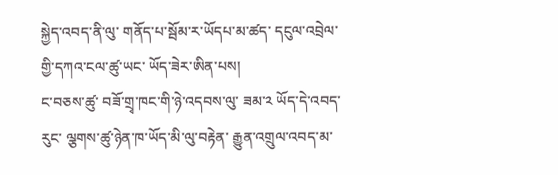སྐྱེད་འབད་ནི་ལུ་ གནོད་པ་སྦོམ་ར་ཡོདཔ་མ་ཚད་ དངུལ་འབྲེལ་གྱི་དཀའ་ངལ་ཚུ་ཡང་ ཡོད་ཟེར་ཨིན་པས།
ང་བཅས་ཚུ་ བཟོ་གྲྭ་ཁང་གི་ཉེ་འདབས་ལུ་ ཟམ་༢ ཡོད་དེ་འབད་རུང་ ལྕགས་ཚུ་ཉེན་ཁ་ཡོད་མི་ལུ་བརྟེན་ རྒྱུན་འགྲུལ་འབད་མ་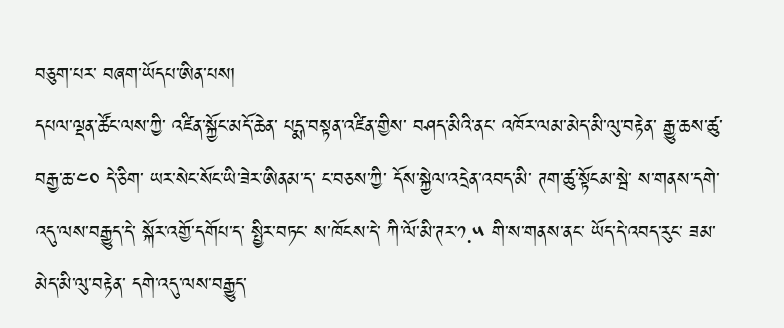བཅུག་པར་ བཞག་ཡོདཔ་ཨིན་པས།
དཔལ་ལྡན་ཚོང་ལས་ཀྱི་ འཛིན་སྐྱོང་མདོ་ཆེན་ པདྨ་བསྟན་འཛིན་གྱིས་ བཤད་མིའི་ནང་ འཁོར་ལམ་མེད་མི་ལུ་བརྟེན་ རྒྱུ་ཆས་ཚུ་བརྒྱ་ཆ་༤༠ དེ་ཅིག་ ཡར་སེང་སོང་ཡི་ཟེར་ཨིནམ་ད་ ང་བཅས་ཀྱི་ དོས་སྐྱེལ་འདྲེན་འབད་མི་ ཊག་ཚུ་སྟོངམ་སྦེ་ ས་གནས་དགེ་འདུ་ལས་བརྒྱུད་དེ་ སྐོར་འགྱོ་དགོཔ་ད་ སྤྱིར་བཏང་ ས་ཁོངས་དེ་ ཀི་ལོ་མི་ཊར་༡.༥ གི་ས་གནས་ནང་ ཡོད་དེ་འབད་རུང་ ཟམ་མེད་མི་ལུ་བརྟེན་ དགེ་འདུ་ལས་བརྒྱུད་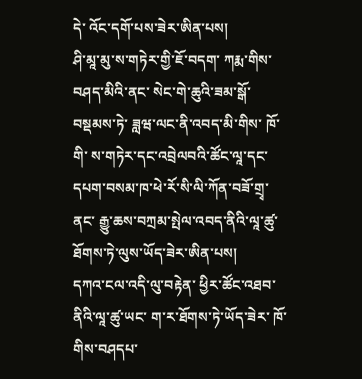དེ་ འོང་དགོ་པས་ཟེར་ཨིན་པས།
ཤི་མཱ་མུ་ས་གཏེར་གྱི་ཇོ་བདག་ ཀརྨ་གིས་ བཤད་མིའི་ནང་ སེང་གེ་ཆུའི་ཟམ་སྒོ་བསྡམས་ཏེ་ ཟླཝ་ལང་ནི་འབད་མི་གིས་ ཁོ་གི་ ས་གཏེར་དང་འབྲེལབའི་ཚོང་ལཱ་དང་ དཔག་བསམ་ཁ་ཕེ་རོ་སི་ལི་ཀོན་བཟོ་གྲྭ་ནང་ རྒྱུ་ཆས་བཀྲམ་སྤེལ་འབད་ནིའི་ལཱ་ཚུ་ ཐོགས་ཏེ་ལུས་ཡོད་ཟེར་ཨིན་པས།
དཀའ་ངལ་འདི་ལུ་བརྟེན་ ཕྱིར་ཚོང་འཐབ་ནིའི་ལཱ་ཚུ་ཡང་ ག་ར་ཐོགས་ཏེ་ཡོད་ཟེར་ ཁོ་གིས་བཤདཔ་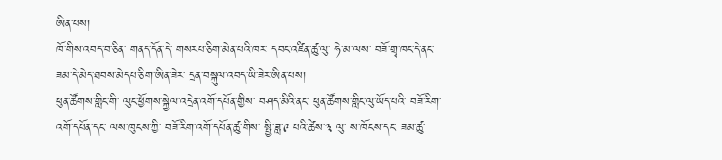ཨིན་པས།
ཁོ་གིས་འབད་བ་ཅིན་ གནད་དོན་དེ་ གསརཔ་ཅིག་མེན་པའི་ཁར་ དབང་འཛིན་ཚུ་ལུ་ ཧེ་མ་ལས་ བཟོ་གྲྭ་ཁང་དེ་ནང་ ཟམ་དེ་མེད་ཐབས་མེདཔ་ཅིག་ཨིན་ཟེར་ དྲན་བསྐུལ་འབད་ཡི་ཟེར་ཨིན་པས།
ཕུན་ཚོགས་གླིང་གི་ ལུང་ཕྱོགས་སྐྱེལ་འདྲེན་འགོ་དཔོན་གྱིས་ བཤད་མིའི་ནང་ ཕུན་ཚོགས་གླིང་ལུ་ཡོད་པའི་ བཟོ་རིག་འགོ་དཔོན་དང་ ལས་ཁུངས་ཀྱི་ བཟོ་རིག་འགོ་དཔོན་ཚུ་གིས་ སྤྱི་ཟླ་༩ པའི་ཚེས་༣ ལུ་ ས་ཁོངས་དང་ ཟམ་ཚུ་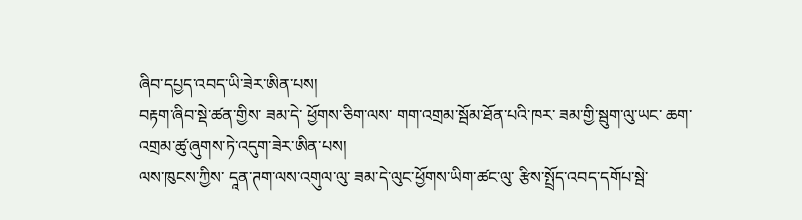ཞིབ་དཔྱད་འབད་ཡི་ཟེར་ཨིན་པས།
བརྟག་ཞིབ་སྡེ་ཚན་གྱིས་ ཟམ་དེ་ ཕྱོགས་ཅིག་ལས་ གག་འགྲམ་སྦོམ་ཐོན་པའི་ཁར་ ཟམ་གྱི་སྦུག་ལུ་ཡང་ ཆག་འགྲམ་ཚུ་ཞུགས་ཏེ་འདུག་ཟེར་ཨིན་པས།
ལས་ཁུངས་ཀྱིས་ དཱན་ཊག་ལས་འགུལ་ལུ་ ཟམ་དེ་ལུང་ཕྱོགས་ཡིག་ཚང་ལུ་ རྩིས་སྤྲོད་འབད་དགོཔ་སྦེ་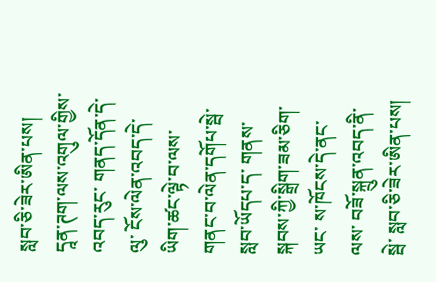སླབ་ཅི་ཟེར་ཨིན་པས།
དཱན་ཊག་ལས་འགུལ་གྱིས་ འབད་རུང་ གནད་དོན་དེ་ལུ་ ངོས་ལེན་འབད་དེ་ ཡིག་ཚང་ལྟེ་བ་ལས་ གནང་བ་ལེན་དགོཔ་སྦེ་ སླབ་ཡོདཔ་ད་ གནས་སྐབས་ཀྱི་སྒྲིག་ཟམ་ཅིག་ཡང་ ས་ཁོངས་དེ་ནང་ལས་ བཟོ་སྐྲུན་འབད་ནི་སྦེ་ སླབ་ཅི་ཟེར་ཨིན་པས།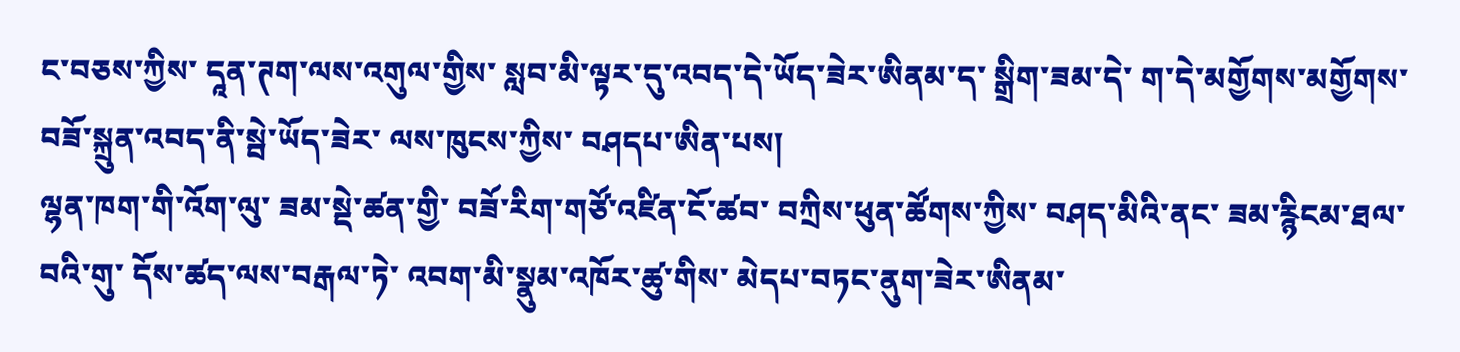ང་བཅས་ཀྱིས་ དཱན་ཊག་ལས་འགུལ་གྱིས་ སླབ་མི་ལྟར་དུ་འབད་དེ་ཡོད་ཟེར་ཨིནམ་ད་ སྒྲིག་ཟམ་དེ་ ག་དེ་མགྱོགས་མགྱོགས་ བཟོ་སྐྲུན་འབད་ནི་སྦེ་ཡོད་ཟེར་ ལས་ཁུངས་ཀྱིས་ བཤདཔ་ཨིན་པས།
ལྷན་ཁག་གི་འོག་ལུ་ ཟམ་སྡེ་ཚན་གྱི་ བཟོ་རིག་གཙོ་འཛིན་ངོ་ཚབ་ བཀྲིས་ཕུན་ཚོགས་ཀྱིས་ བཤད་མིའི་ནང་ ཟམ་རྙིངམ་ཐལ་བའི་གུ་ དོས་ཚད་ལས་བརྒལ་ཏེ་ འབག་མི་སྣུམ་འཁོར་ཚུ་གིས་ མེདཔ་བཏང་ནུག་ཟེར་ཨིནམ་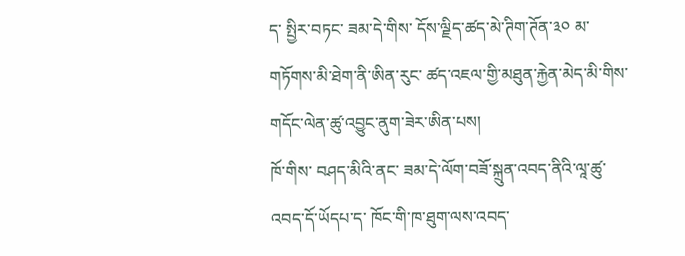ད་ སྤྱིར་བཏང་ ཟམ་དེ་གིས་ དོས་ལྗིད་ཚད་མེ་ཊིག་ཊོན་༣༠ མ་གཏོགས་མི་ཐེག་ནི་ཨིན་རུང་ ཚད་འཇལ་གྱི་མཐུན་རྐྱེན་མེད་མི་གིས་ གདོང་ལེན་ཚུ་འབྱུང་ནུག་ཟེར་ཨིན་པས།
ཁོ་གིས་ བཤད་མིའི་ནང་ ཟམ་དེ་ལོག་བཟོ་སྐྲུན་འབད་ནིའི་ལཱ་ཚུ་ འབད་དོ་ཡོདཔ་ད་ ཁོང་གི་ཁ་ཐུག་ལས་འབད་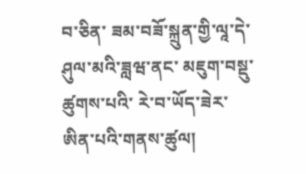བ་ཅིན་ ཟམ་བཟོ་སྐྲུན་གྱི་ལཱ་དེ་ ཤུལ་མའི་ཟླཝ་ནང་ མཇུག་བསྡུ་ཚུགས་པའི་ རེ་བ་ཡོད་ཟེར་ ཨིན་པའི་གནས་ཚུལ།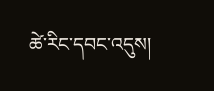ཚེ་རིང་དབང་འདུས།